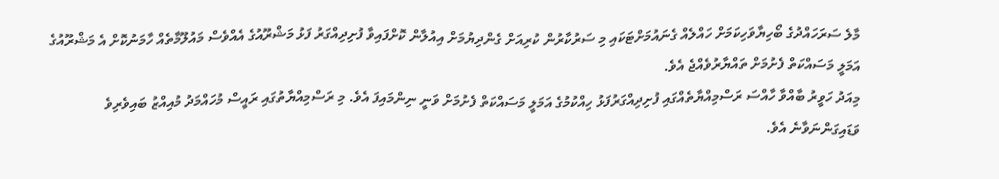މާލެ ސަރަހައްދުގެ ބޯހިޔާވަހިކަމަށް ހައްލެއް ގެނައުމަށްޓަކައި މި ސަރުކާރުން ކުރިއަށް ގެންދިޔުމަށް އިއުލާން ކޮށްފައިވާ ފުށިދިއްގަރު ފަޅު މަޝްރޫއުގެ އެއްވެސް މައުލޫމާތެއް ހާމަނުކޮށް އެ މަޝްރޫއުގެ އަމަލީ މަސައްކަތް ފެށުމަށް ތައްޔާރުވެއްޖެ އެވެ.
މިއަދު ހަވީރު ބާއްވާ ހާއްސަ ރަސްމިއްޔާތެއްގައި ފުށިދިއްގަރުފަޅު ހިއްކުމުގެ އަމަލީ މަސައްކަތް ފެށުމަށް ވަނީ ނިންމައިފަ އެވެ. މި ރަސްމިއްޔާތުގައި ރައީސް މުހައްމަދު މުއިއްޒު ބައިވެރިވެ ވަޑައިގަންނަވާނެ އެވެ.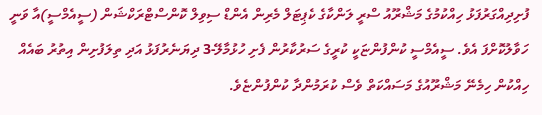ފުށިދިއްގަރުފަޅު ހިއްކުމުގެ މަޝްރޫއު ސްރީ ލަންކާގެ ކެޕިޓަލް މެރިން އެންޑް ސިވިލް ކޮންސްޓްރަކްޝަން (ސީއެމްސީ)އާ ވަނީ ހަވާލުކޮށްފަ އެވެ. ސީއެމްސީ ކުންފުންޏަކީ ކުރީގެ ސަރުކާރުން ފެށި ހުޅުމާލޭ-3 ދިޔަނެރުފަޅު އަދި ތިލަފުށިން އިތުރު ބައެއް ހިއްކުން ހިމެނޭ މަޝްރޫއުގެ މަސައްކަތް ވެސް ކުރަމުންދާ ކުންފުންޏެވެ.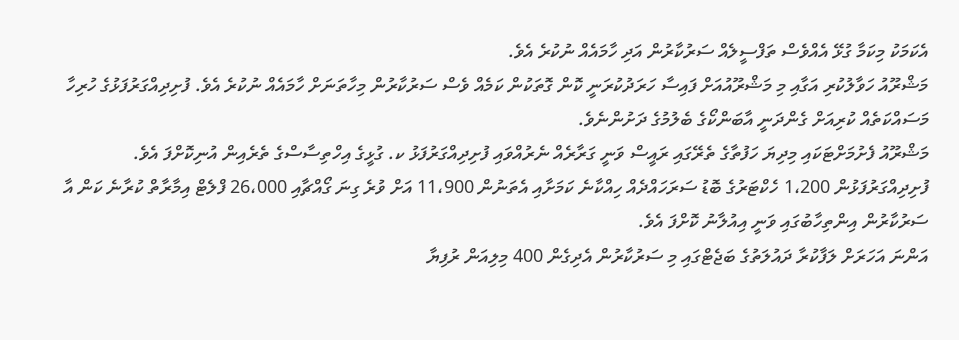އެކަމަކު މިކަމާ ގުޅޭ އެއްވެސް ތަފްސީލެއް ސަރުކާރުން އަދި ހާމައެއް ނުކުރެ އެވެ.
މަޝްރޫއު ހަވާލުކުރި އަގާއި މި މަޝްރޫއުއަށް ފައިސާ ހަރަދުކުރަނީ ކޮން ގޮތަކުން ކަމެއް ވެސް ސަރުކާރުން މިހާތަނަށް ހާމައެއް ނުކުރެ އެވެ. ފުށިދިއްގަރުފަޅުގެ ހުރިހާ މަސައްކަތެއް ކުރިއަށް ގެންދަނީ އާބަންކޯގެ ބެލުމުގެ ދަށުންނެވެ.
މަޝްރޫއު ފެށުމަށްޓަކައި މިދިޔަ ހަފުތާގެ ތެރޭގައި ރައީސް ވަނީ ގަރާރެއް ނެރުއްވައި ފުށިދިއްގަރުފަޅު ކ. ގުޅީގެ އިހްތިސާސްގެ ތެރެއިން އުނިކޮށްފަ އެވެ.
ފުށިދިއްގަރުފަޅުން 1،200 ހެކްޓަރުގެ ބޮޑު ސަރަހައްދެއް ހިއްކާނެ ކަމަށާއި އެތަނުން 11،900 އަށް ވުރެ ގިނަ ގޯއްޗާއި 26،000 ފްލެޓް އިމާރާތް ކުރާނެ ކަން އާ ސަރުކާރުން އިންތިހާބުގައި ވަނީ އިއުލާނު ކޮށްފަ އެވެ.
އަންނަ އަހަރަށް ލަފާކުރާ ދައުލަތުގެ ބަޖެޓްގައި މި ސަރުކާރުން އެދިގެން 400 މިލިއަން ރުފިޔާ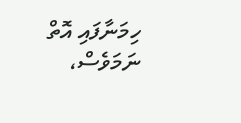ހިމަނާފައި އޮތް ނަމަވެސް،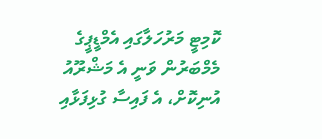ކޮމިޓީ މަރުހަލާގައި އެމްޑީޕީގެ މެމްބަރުން ވަނީ އެ މަޝްރޫއު އުނިކޮށް، އެ ފައިސާ ގުޅިފަޅާއި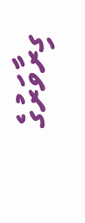ގިރާވަރުގެ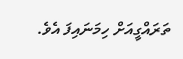ތަރައްގީއަށް ހިމަނައިފަ އެވެ.